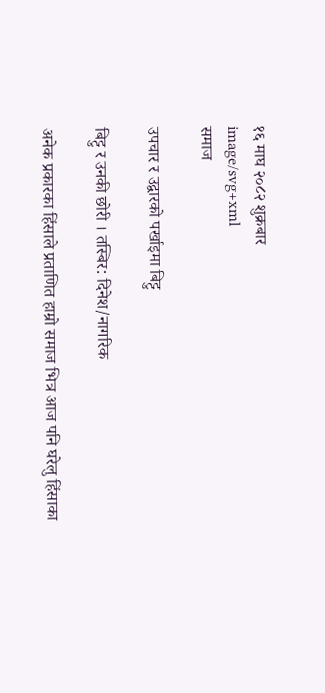१६ माघ २०८२ शुक्रबार
image/svg+xml
समाज

उपचार र उद्वारको पर्खाइमा बिट्टु

बिट्टु र उनकी छोरी । तस्बिर: दिनेश/नागरिक

अनेक प्रकारका हिंसाले प्रताणित हाम्रो समाज भित्र आज पनि घरेलु हिंसाका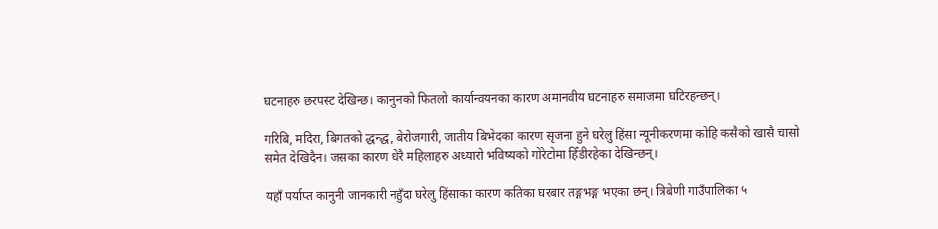घटनाहरु छरपस्ट देखिन्छ। कानुनको फितलो कार्यान्वयनका कारण अमानवीय घटनाहरु समाजमा घटिरहन्छन्।

गरिबि, मदिरा, बिगतको द्धन्द्ध, बेरोजगारी, जातीय बिभेदका कारण सृजना हुने घरेलु हिंसा न्यूनीकरणमा कोहि कसैको खासै चासो समेत देखिदैन। जसका कारण धेरै महिलाहरु अध्यारो भविष्यको गोरेटोमा हिँडीरहेका देखिन्छन्।

यहाँ पर्याप्त कानुनी जानकारी नहुँदा घरेलु हिंसाका कारण कतिका घरबार तङ्गभङ्ग भएका छन्। त्रिबेणी गाउँपालिका ५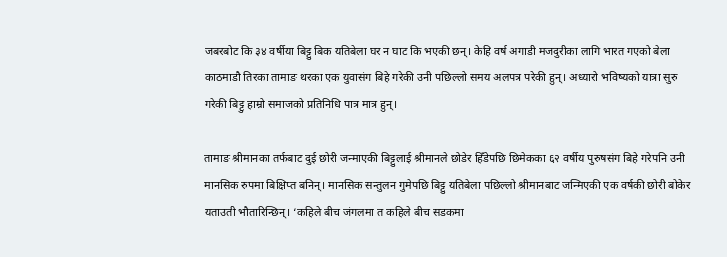जबरबोट कि ३४ वर्षीया बिट्टु बिक यतिबेला घर न घाट कि भएकी छन्। केहि वर्ष अगाडी मजदुरीका लागि भारत गएको बेला काठमाडौ तिरका तामाङ थरका एक युवासंग बिहे गरेकी उनी पछिल्लो समय अलपत्र परेकी हुन्। अध्यारो भविष्यको यात्रा सुरु गरेकी बिट्टु हाम्रो समाजको प्रतिनिधि पात्र मात्र हुन्।

तामाङ श्रीमानका तर्फबाट दुई छोरी जन्माएकी बिट्टुलाई श्रीमानले छोडेर हिँडेपछि छिमेकका ६२ वर्षीय पुरुषसंग बिहे गरेपनि उनी मानसिक रुपमा बिक्षिप्त बनिन्। मानसिक सन्तुलन गुमेपछि बिट्टु यतिबेला पछिल्लो श्रीमानबाट जन्मिएकी एक वर्षकी छोरी बोकेर यताउती भौतारिन्छिन्। ‘कहिले बीच जंगलमा त कहिले बीच सडकमा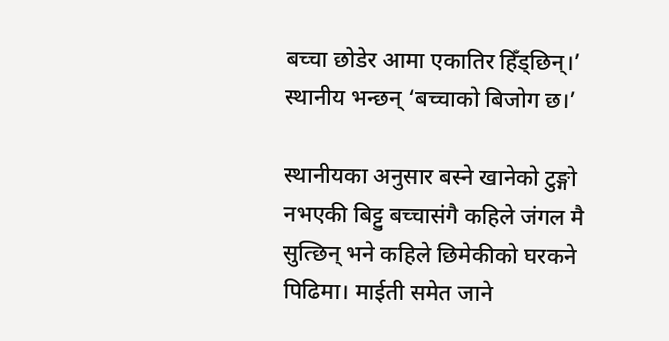बच्चा छोडेर आमा एकातिर हिँड्छिन्।’ स्थानीय भन्छन् ‘बच्चाको बिजोग छ।’

स्थानीयका अनुसार बस्ने खानेको टुङ्गो नभएकी बिट्टु बच्चासंगै कहिले जंगल मै सुत्छिन् भने कहिले छिमेकीको घरकने पिढिमा। माईती समेत जाने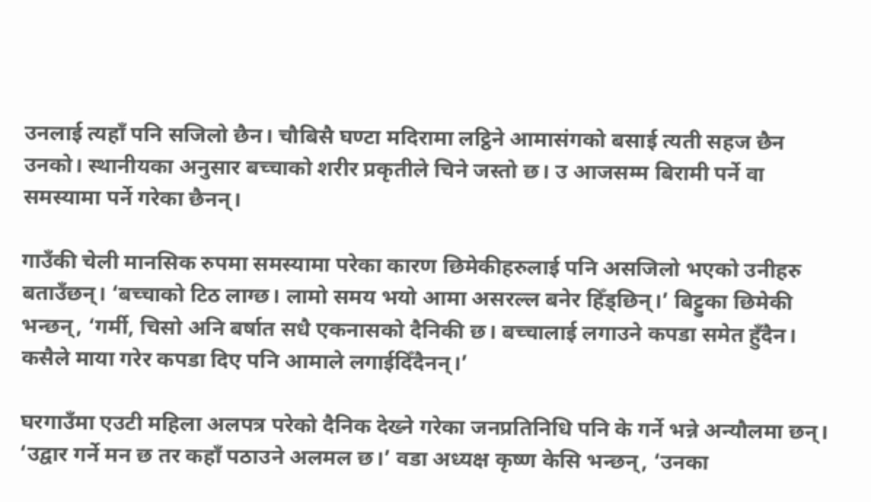उनलाई त्यहाँ पनि सजिलो छैन। चौबिसै घण्टा मदिरामा लट्ठिने आमासंगको बसाई त्यती सहज छैन उनको। स्थानीयका अनुसार बच्चाको शरीर प्रकृतीले चिने जस्तो छ। उ आजसम्म बिरामी पर्ने वा समस्यामा पर्ने गरेका छैनन्।

गाउँकी चेली मानसिक रुपमा समस्यामा परेका कारण छिमेकीहरुलाई पनि असजिलो भएको उनीहरु बताउँछन्। ‘बच्चाको टिठ लाग्छ। लामो समय भयो आमा असरल्ल बनेर हिँड्छिन्।’ बिट्टुका छिमेकी भन्छन्, ‘गर्मी, चिसो अनि बर्षात सधै एकनासको दैनिकी छ। बच्चालाई लगाउने कपडा समेत हुँदैन। कसैले माया गरेर कपडा दिए पनि आमाले लगाईदिँदैनन्।’

घरगाउँमा एउटी महिला अलपत्र परेको दैनिक देख्ने गरेका जनप्रतिनिधि पनि के गर्ने भन्ने अन्यौलमा छन्। ‘उद्वार गर्ने मन छ तर कहाँ पठाउने अलमल छ।’ वडा अध्यक्ष कृष्ण केसि भन्छन्, ‘उनका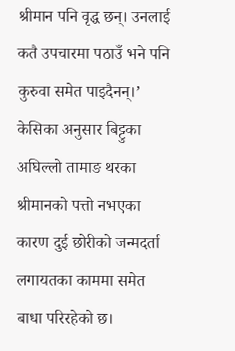श्रीमान पनि वृद्ध छन्। उनलाई कतै उपचारमा पठाउँ भने पनि कुरुवा समेत पाइदैनन्।’ केसिका अनुसार बिट्टुका अघिल्लो तामाङ थरका श्रीमानको पत्तो नभएका कारण दुई छोरीको जन्मदर्ता लगायतका काममा समेत बाधा परिरहेको छ।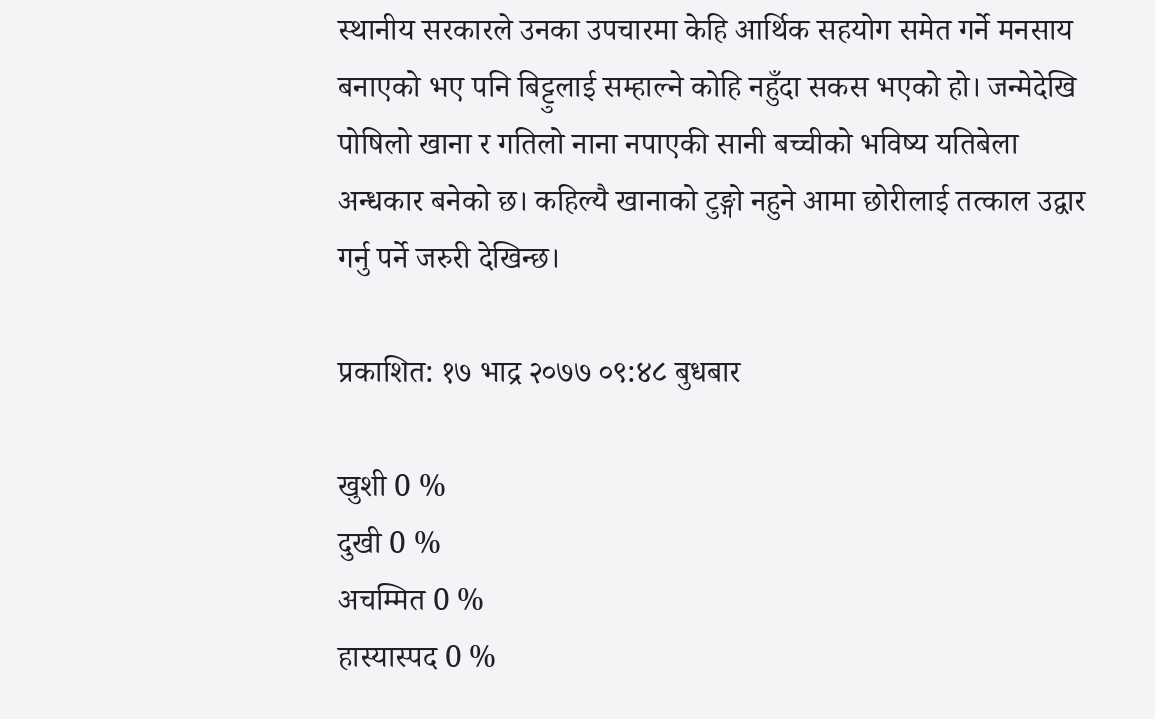स्थानीय सरकारले उनका उपचारमा केहि आर्थिक सहयोग समेत गर्ने मनसाय बनाएको भए पनि बिट्टुलाई सम्हाल्ने कोहि नहुँदा सकस भएको हो। जन्मेदेखि पोषिलो खाना र गतिलो नाना नपाएकी सानी बच्चीको भविष्य यतिबेला अन्धकार बनेको छ। कहिल्यै खानाको टुङ्गो नहुने आमा छोरीलाई तत्काल उद्वार गर्नु पर्ने जरुरी देखिन्छ।

प्रकाशित: १७ भाद्र २०७७ ०९:४८ बुधबार

खुशी 0 %
दुखी 0 %
अचम्मित 0 %
हास्यास्पद 0 %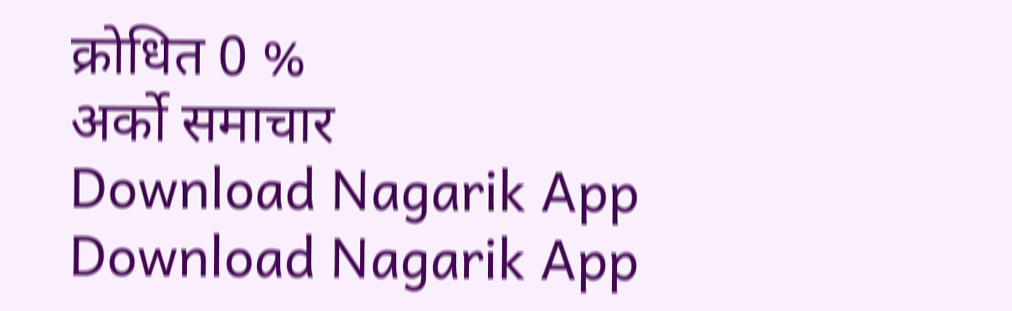क्रोधित 0 %
अर्को समाचार
Download Nagarik App
Download Nagarik App